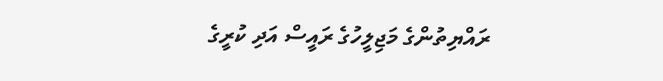ރައްޔިތުންގެ މަޖިލީހުގެ ރައީސް އަދި ކުރީގެ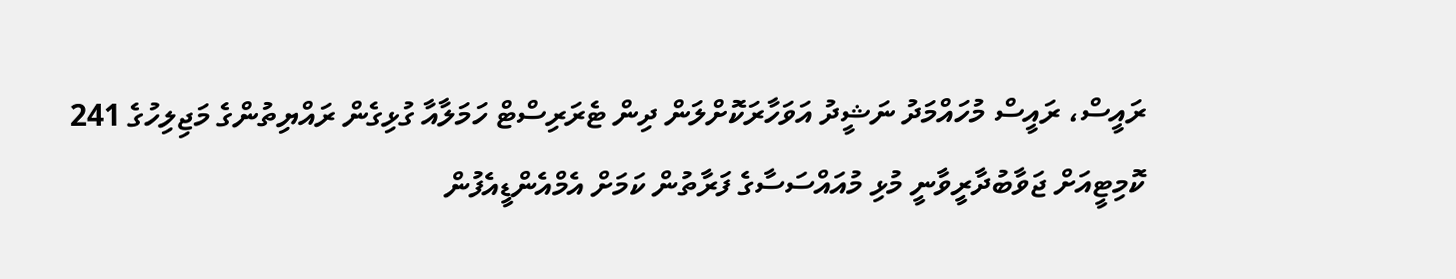ރައީސް، ރައީސް މުހައްމަދު ނަޝީދު އަވަހާރަކޮށްލަން ދިން ޓެރަރިސްޓް ހަމަލާއާ ގުޅިގެން ރައްޔިތުންގެ މަޖިލިހުގެ 241 ކޮމިޓީއަށް ޖަވާބުދާރީވާނީ މުޅި މުއައްސަސާގެ ފަރާތުން ކަމަށް އެމްއެންޑީއެފުން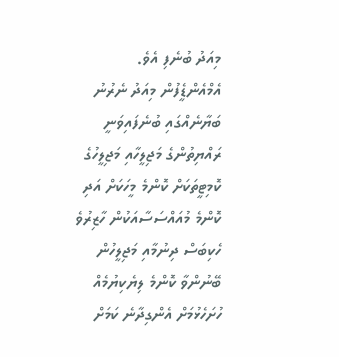މިއަދު ބުނެފި އެވެ.
އެމްއެންޑީެފުން މިއަދު ނެރުނު ބަޔާނެއްގައި ބުނެފައިވަނީ ރައްޔިތުންގެ މަޖިލީހާއި މަޖިލީހުގެ ކޮމިޓީތަކަށް ކޮންމެ މީހަކަށް އަދި ކޮންމެ މުއައްސަސާއަކުން ހާޒިރުވެ ހެކިބަސް ދިނުމާއި މަޖިލީހުން ބޭނުންވާ ކޮންމެ ލިޔެކިޔުމެއް ހުށަހެޅުމަށް އެންގިދާނެ ކަމަށް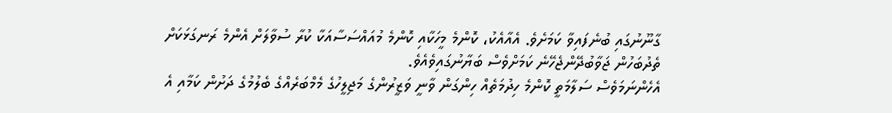ގާނޫނުގައި ބުނެފައިވާ ކަމަށެވެ. އެއާއެކު، ކޮންމެ މީހަކާއި ކޮންމެ މުއައްސަސާއަކާ ކުރާ ސުވާލަށް އެންމެ ރަނގަޅަކަށް ތެދުބަހުން ޖަވާބުދޭންޖެހޭނެ ކަމަށްވެސް ބަޔާނުގައިވެއެވެ.
އެހެންނަމަވެސް ސަލާމަތީ ކޮންމެ ހިދުމަތެއް ހިންގަން ވާނީ ވަޒީރުންގެ މަޖިލީހުގެ މެމްބަރެއްގެ ބެލުމުގެ ދަށުން ކަމާއި އެ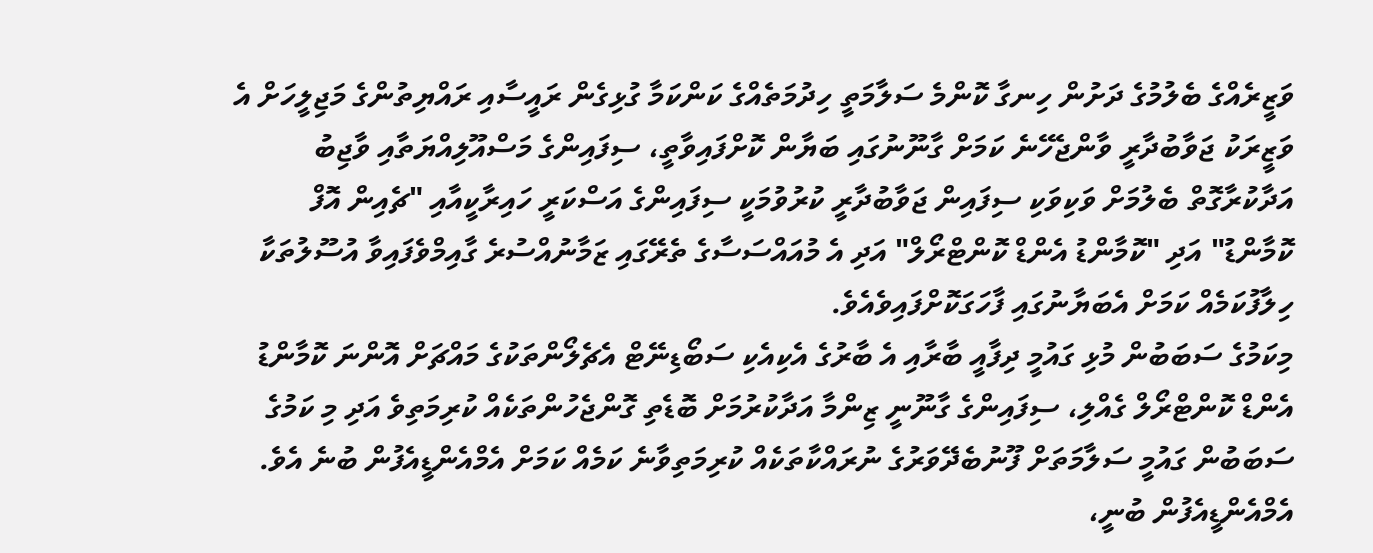ވަޒީރެއްގެ ބެލުމުގެ ދަށުން ހިނގާ ކޮންމެ ސަލާމަތީ ހިދުމަތެއްގެ ކަންކަމާ ގުޅިގެން ރައީސާއި ރައްޔިތުންގެ މަޖިލީހަށް އެ ވަޒީރަކު ޖަވާބުދާރީ ވާންޖެހޭނެ ކަމަށް ގާނޫނުގައި ބަޔާން ކޮށްފައިވާތީ، ސިފައިންގެ މަސްއޫލިއްޔަތާއި ވާޖިބު އަދާކުރާގޮތް ބެލުމަށް ވަކިވަކި ސިފައިން ޖަވާބުދާރީ ކުރުވުމަކީ ސިފައިންގެ އަސްކަރީ ހައިރާކީއާއި "ޗެއިން އޮފް ކޮމާންޑު" އަދި "ކޮމާންޑު އެންޑް ކޮންޓްރޯލް" އަދި އެ މުއައްސަސާގެ ތެރޭގައި ޒަމާނުއްސުރެ ގާއިމްވެފައިވާ އުސޫލުތަކާ ހިލާފުކަމެއް ކަމަށް އެބަޔާނުގައި ފާހަގަކޮށްފައިވެއެވެ.
މިކަމުގެ ސަބަބުން މުޅި ގައުމީ ދިފާއީ ބާރާއި އެ ބާރުގެ އެކިއެކި ސަބޯޑިނޭޓް އެޗެލޯންތަކުގެ މައްޗަށް އޮންނަ ކޮމާންޑު އެންޑް ކޮންޓްރޯލް ގެއްލި، ސިފައިންގެ ގާނޫނީ ޒިންމާ އަދާކުރުމަށް ބޮޑެތި ގޮންޖެހުންތަކެއް ކުރިމަތިވެ އަދި މި ކަމުގެ ސަބަބުން ގައުމީ ސަލާމަތަށް ފޫނުބެދޭވަރުގެ ނުރައްކާތަކެއް ކުރިމަތިވާނެ ކަމެއް ކަމަށް އެމްއެންޑީއެފުން ބުނެ އެވެ.
އެމްއެންޑީއެފުން ބުނީ،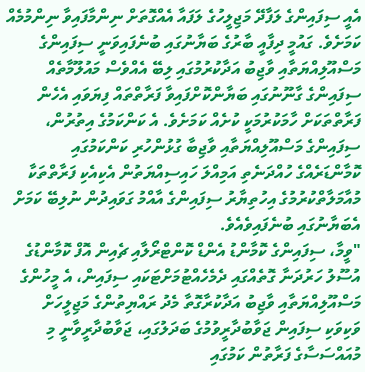އެއީ ސިފައިންގެ ލަފާދޭ މަޖިލީހުގެ ލަފައާ އެއްގޮތަށް ނިންމާފައިވާ ނިންމުމެއް ކަމަށެވެ. ގައުމީ ދިފާއީ ބާރުގެ ބަޔާނުގައި ބުނެފައިވަނީ ސިފައިންގެ މަސްއޫލިއްޔަތާއި ވާޖިބު އަދާކުރުމުގައި ލިބޭ އެއްވެސް މައުލޫމާތެއް ސިފައިންގެ ގާނޫނުގައި ބަޔާންކޮށްފައިވާ ފަރާތްތައް ފިޔަވައި އެހެން ފަރާތްތަކަށް ހާމަކުރުމަކީ ކުށެއް ކަމަށެވެ. އެ ކަންކަމުގެ އިތުރުން، ސިފައިންގެ މަސްއޫލިއްޔަތާއި ވާޖިބާ ގުޅުންހުރި ކަންކަމުގައި ކޮމާންޑަރެއްގެ ހުއްދަނެތި އަމިއްލަ ހައިސިއްޔަތުން އެކިއެކި ފަރާތްތަކާ މުއާމަލާތްކުރުމުގެ އިހުތިޔާރު ސިފައިންގެ އާއްމު ގަވައިދުން ނުލިބޭ ކަމަށް އެބަޔާނުގައި ބުނެފައިވެއެވެ.
"ވީމާ، ސިފައިންގެ ކޮމާންޑު އެންޑް ކޮންޓްރޯލާއި ޗެއިން އޮފް ކޮމާންޑުގެ އުސޫލު ހަރުދަނާ ގޮތެއްގައި ދެމެހެއްޓުމަށްޓަކައި ސިފައިން، އެ މީހުންގެ މަސްއޫލިއްޔަތާއި ވާޖިބު އަދާކުރާގޮތާ މެދު ރައްޔިތުންގެ މަޖިލީހަށް ވަކިވަކި ސިފައިން ޖަވާބުދާރީވުމުގެ ބަދަލުގައި، ޖަވާބުދާރީވާނީ މި މުއައްސަސާގެ ފަރާތުން ކަމުގައި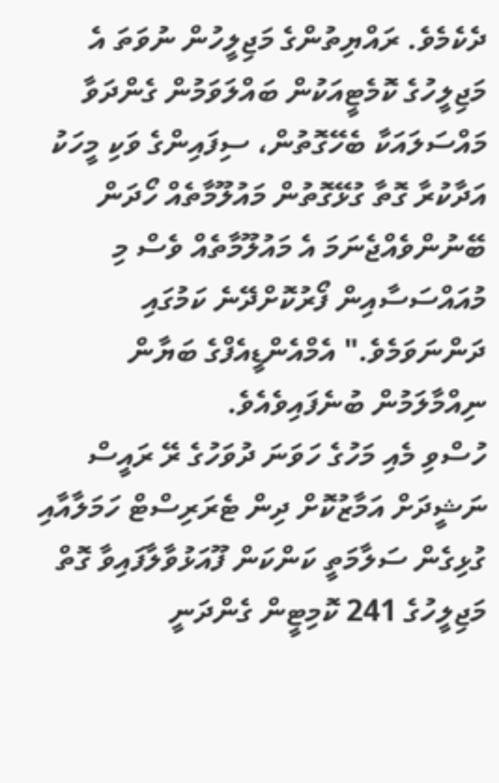ދެކެމެވެ. ރައްޔިތުންގެ މަޖިލީހުން ނުވަތަ އެ މަޖިލީހުގެ ކޮމެޓީއަކުން ބައްލަވަމުން ގެންދަވާ މައްސަލައަކާ ބެހޭގޮތުން، ސިފައިންގެ ވަކި މީހަކު އަދާކުރާ ގޮތާ ގުޅޭގޮތުން މައުލޫމާތެއް ހޯދަން ބޭނުންވެއްޖެނަމަ އެ މައުލޫމާތެއް ވެސް މި މުއައްސަސާއިން ފޯރުކޮށްދޭނެ ކަމުގައި ދަންނަވަމެވެ." އެމްއެންޑީއެފްގެ ބަޔާން ނިއްމާލަމުން ބުނެފައިވެއެވެ.
ހުސްވި މެއި މަހުގެ ހަވަނަ ދުވަހުގެ ރޭ ރައީސް ނަޝީދަށް އަމާޒުކޮށް ދިން ޓެރަރިސްޓް ހަމަލާއާއި ގުޅިގެން ސަލާމަތީ ކަންކަން ފޫއަޅުވާލާފައިވާ ގޮތް މަޖިލީހުގެ 241 ކޮމިޓީން ގެންދަނީ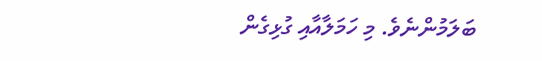ބަލަމުންނެވެ. މި ހަމަލާއާއި ގުޅިގެން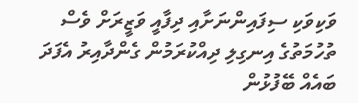ވަކިވަކި ސިފައިންނަށާއި ދިފާއީ ވަޒީރަށް ވެސް ތުހުމަތުގެ އިނގިލި ދިއްކުރަމުން ގެންދާއިރު އެފަދަ ބައެއް ބޭފުޅުން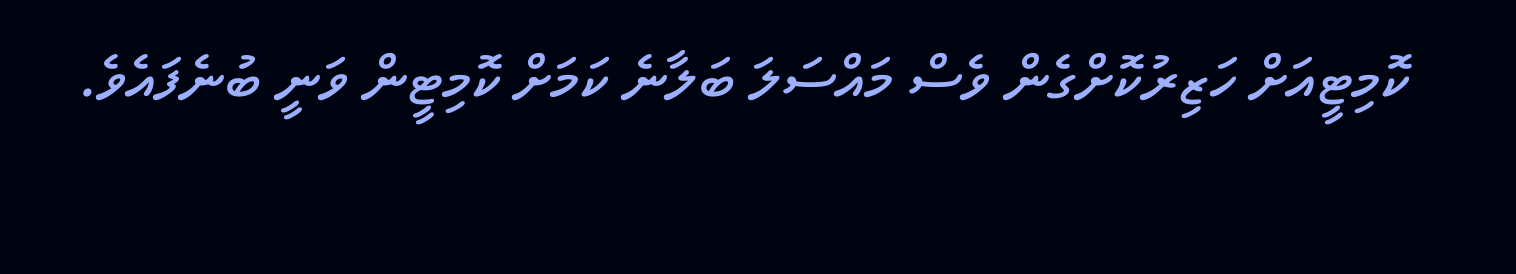ކޮމިޓީއަށް ހަޒިރުކޮށްގެން ވެސް މައްސަލަ ބަލާނެ ކަމަށް ކޮމިޓީން ވަނީ ބުނެފައެވެ.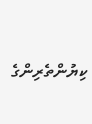ކިޔުންތެރިންގެ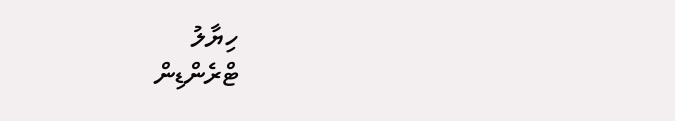ހިޔާލު
ޓްރެންޑިން